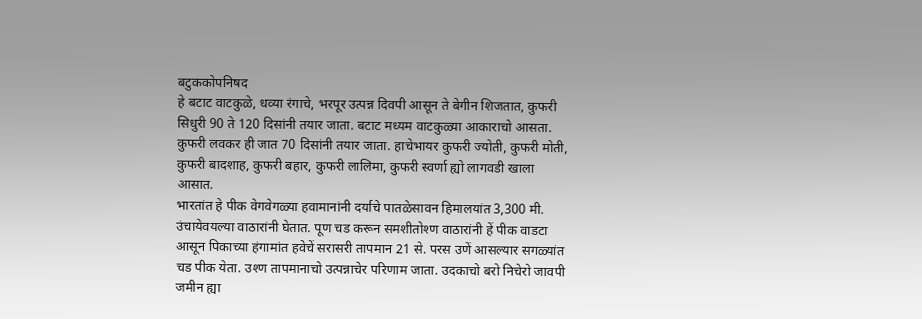बटुककोपनिषद
हे बटाट वाटकुळे, धव्या रंगाचे, भरपूर उत्पन्न दिवपी आसून ते बेगीन शिजतात, कुफरी सिधुरी 90 ते 120 दिसांनी तयार जाता. बटाट मध्यम वाटकुळ्या आकाराचो आसता. कुफरी लवकर ही जात 70 दिसांनी तयार जाता. हाचेभायर कुफरी ज्योती, कुफरी मोती, कुफरी बादशाह, कुफरी बहार, कुफरी लालिमा, कुफरी स्वर्णा ह्यो लागवडी खाला आसात.
भारतांत हे पीक वेगवेगळ्या हवामानांनी दर्याचे पातळेसावन हिमालयांत 3,300 मी. उंचायेवयल्या वाठारांनी घेतात. पूण चड करून समशीतोश्ण वाठारांनी हें पीक वाडटा आसून पिकाच्या हंगामांत हवेचें सरासरी तापमान 21 से. परस उणें आसल्यार सगळ्यांत चड पीक येता. उश्ण तापमानाचो उत्पन्नाचेर परिणाम जाता. उदकाचो बरो निचेरो जावपी जमीन ह्या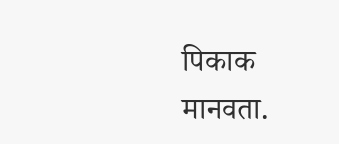पिकाक मानवता.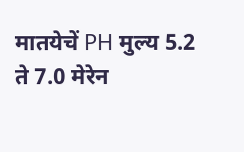मातयेचें PH मुल्य 5.2 ते 7.0 मेरेन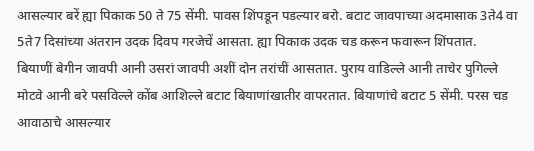आसल्यार बरें ह्या पिकाक 50 ते 75 सेंमी. पावस शिंपडून पडल्यार बरो. बटाट जावपाच्या अदमासाक 3ते4 वा 5ते7 दिसांच्या अंतरान उदक दिवप गरजेचें आसता. ह्या पिकाक उदक चड करून फवारून शिंपतात.
बियाणीं बेगीन जावपी आनी उसरां जावपी अशीं दोन तरांचीं आसतात. पुराय वाडिल्ले आनी ताचेर पुगिल्ले मोटवे आनी बरे पसविल्ले कोंब आशिल्ले बटाट बियाणांखातीर वापरतात. बियाणांचे बटाट 5 सेंमी. परस चड आवाठाचे आसल्यार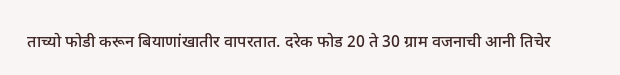ताच्यो फोडी करून बियाणांखातीर वापरतात. दरेक फोड 20 ते 30 ग्राम वजनाची आनी तिचेर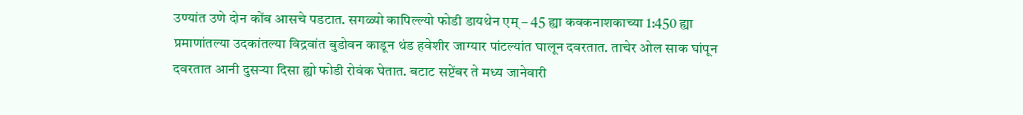उण्यांत उणे दोन कोंब आसचे पडटात. सगळ्यो कापिल्ल्यो फोडी डायथेन एम् – 45 ह्या कवकनाशकाच्या 1:450 ह्या प्रमाणांतल्या उदकांतल्या विद्रवांत बुडोवन काडून थंड हवेशीर जाग्यार पांटल्यांत घालून दवरतात. ताचेर ओल साक घांपून दवरतात आनी दुसऱ्या दिसा ह्यो फोडी रोवंक घेतात. बटाट सप्टेंबर ते मध्य जानेवारी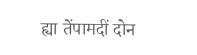ह्या तेंपामदीं दोन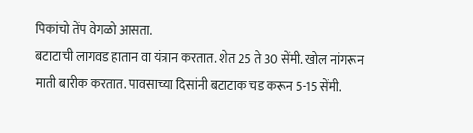पिकांचो तेंप वेगळो आसता.
बटाटाची लागवड हातान वा यंत्रान करतात. शेत 25 ते 30 सेंमी. खोल नांगरून माती बारीक करतात. पावसाच्या दिसांनी बटाटाक चड करून 5-15 सेंमी.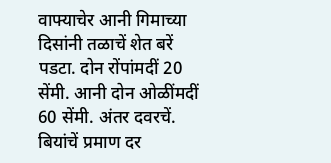वाफ्याचेर आनी गिमाच्या दिसांनी तळाचें शेत बरें पडटा. दोन रोंपांमदीं 20 सेंमी. आनी दोन ओळींमदीं 60 सेंमी. अंतर दवरचें. बियांचें प्रमाण दर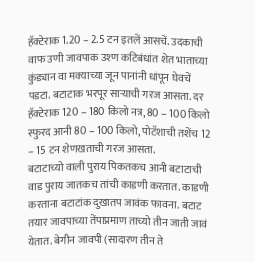हॅक्टेराक 1.20 – 2.5 टन इतलें आसचें. उदकाची वाफ उणी जावपाक उश्ण कटिबंधांत शेत भाताच्या कुंड्यान वा मक्याच्या जून पानांनी धांपून घेवचें पडटा. बटाटाक भरपूर साऱ्याची गरज आसता. दर हॅक्टेराक 120 – 180 किलो नत्र, 80 – 100 किलो स्फुरद आनी 80 – 100 किलो, पोटॅशाची तशेंच 12 – 15 टन शेणखताची गरज आसता.
बटाटाच्यो वाली पुराय पिकतकच आनी बटाटाची वाड पुराय जातकच तांची काडणी करतात. काडणी करताना बटाटांक दुखातप जावंक फावना. बटाट तयार जावपाच्या तेंपाप्रमाण ताच्यो तीन जाती जावं येतात. बेगीन जावपी (सादारण तीन ते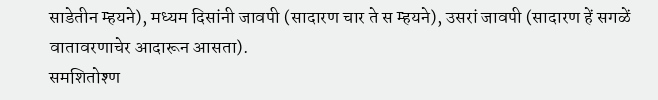साडेतीन म्हयने), मध्यम दिसांनी जावपी (सादारण चार ते स म्हयने), उसरां जावपी (सादारण हें सगळें वातावरणाचेर आदारून आसता).
समशितोश्ण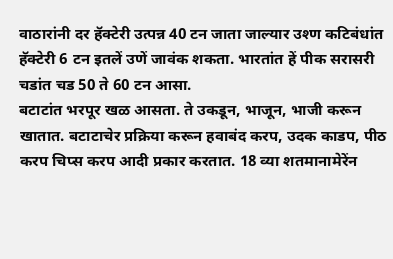वाठारांनी दर हॅक्टेरी उत्पन्न 40 टन जाता जाल्यार उश्ण कटिबंधांत हॅक्टेरी 6 टन इतलें उणें जावंक शकता. भारतांत हें पीक सरासरी चडांत चड 50 ते 60 टन आसा.
बटाटांत भरपूर खळ आसता. ते उकडून, भाजून, भाजी करून खातात. बटाटाचेर प्रक्रिया करून हवाबंद करप, उदक काडप, पीठ करप चिप्स करप आदी प्रकार करतात. 18 व्या शतमानामेरेंन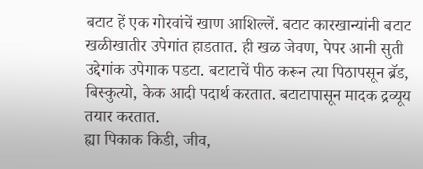बटाट हें एक गोरवांचें खाण आशिल्लें. बटाट कारखान्यांनी बटाट खळीखातीर उपेगांत हाडतात. ही खळ जेवण, पेपर आनी सुती उद्देगांक उपेगाक पडटा. बटाटाचें पीठ करून त्या पिठापसून ब्रॅड, बिस्कुत्यो, केक आदी पदार्थ करतात. बटाटापासून मादक द्रव्यूय तयार करतात.
ह्या पिकाक किडी, जीव,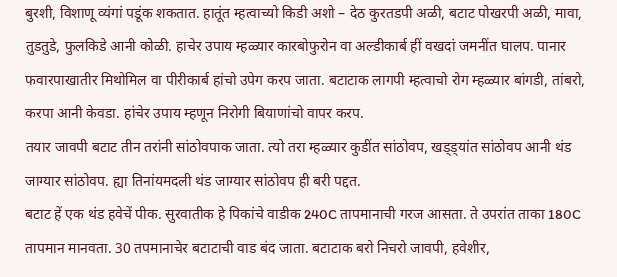बुरशी, विशाणू व्यंगां पडूंक शकतात. हातूंत म्हत्वाच्यो किडी अशो – देठ कुरतडपी अळी, बटाट पोखरपी अळी, मावा, तुडतुडे, फुलकिडे आनी कोळी. हाचेर उपाय म्हळ्यार कारबोफुरोन वा अल्डीकार्ब हीं वखदां जमनींत घालप. पानार फवारपाखातीर मिथोमिल वा पीरीकार्ब हांचो उपेग करप जाता. बटाटाक लागपी म्हत्वाचो रोग म्हळ्यार बांगडी, तांबरो, करपा आनी केवडा. हांचेर उपाय म्हणून निरोगी बियाणांचो वापर करप.
तयार जावपी बटाट तीन तरांनी सांठोवपाक जाता. त्यो तरा म्हळ्यार कुडींत सांठोवप, खड्ड्यांत सांठोवप आनी थंड जाग्यार सांठोवप. ह्या तिनांयमदली थंड जाग्यार सांठोवप ही बरी पद्दत.
बटाट हें एक थंड हवेचें पीक. सुरवातीक हे पिकांचे वाडीक 240C तापमानाची गरज आसता. ते उपरांत ताका 180C तापमान मानवता. 30 तपमानाचेर बटाटाची वाड बंद जाता. बटाटाक बरो निचरो जावपी, हवेशीर,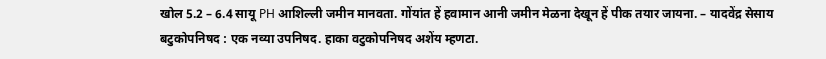खोल 5.2 – 6.4 सायू PH आशिल्ली जमीन मानवता. गोंयांत हें हवामान आनी जमीन मेळना देखून हें पीक तयार जायना. – यादवेंद्र सेसाय
बटुकोपनिषद : एक नव्या उपनिषद. हाका वटुकोपनिषद अशेंय म्हणटा.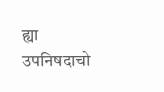ह्या उपनिषदाचो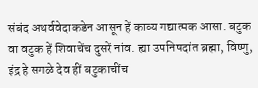संबंद अथर्ववेदाकडेन आसून हें काव्य गद्यात्मक आसा. बटुक वा वटुक हें शिवाचेंच दुसरें नांव. ह्या उपनिषदांत ब्रह्मा, विष्णु, इंद्र हे सगळे देव हीं बटुकाचींच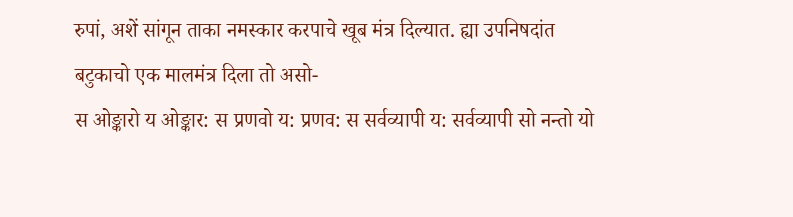रुपां, अशें सांगून ताका नमस्कार करपाचे खूब मंत्र दिल्यात. ह्या उपनिषदांत बटुकाचो एक मालमंत्र दिला तो असो-
स ओङ्कारो य ओङ्कार: स प्रणवो य: प्रणव: स सर्वव्यापी य: सर्वव्यापी सो नन्तो यो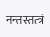नन्तस्तत्त्रं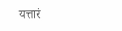यत्तारं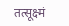तत्सूक्ष्मं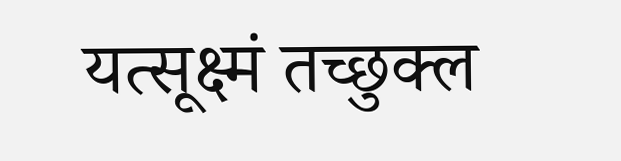यत्सूक्ष्मं तच्छुक्ल